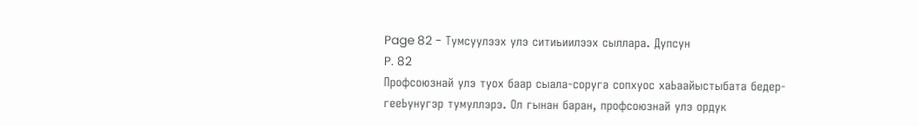Page 82 - Тумсуулээх улэ ситиьиилээх сыллара. Дупсун
P. 82
Профсоюзнай улэ туох баар сыала-соруга сопхуос хаЬаайыстыбата бедер-
гееЬунугэр тумуллэрэ. Ол гынан баран, профсоюзнай улэ ордук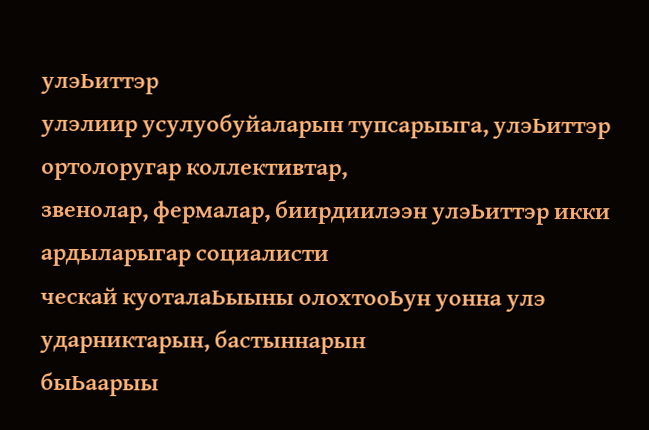улэЬиттэр
улэлиир усулуобуйаларын тупсарыыга, улэЬиттэр ортолоругар коллективтар,
звенолар, фермалар, биирдиилээн улэЬиттэр икки ардыларыгар социалисти
ческай куоталаЬыыны олохтооЬун уонна улэ ударниктарын, бастыннарын
быЬаарыы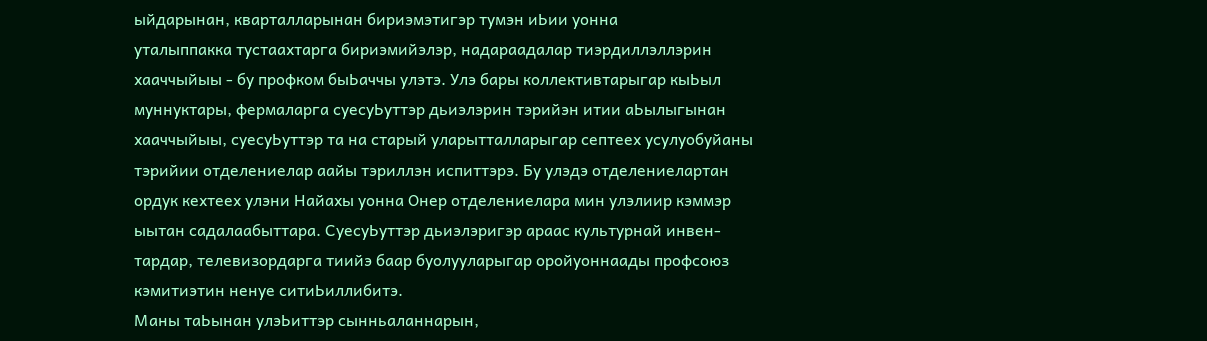ыйдарынан, кварталларынан бириэмэтигэр тумэн иЬии уонна
уталыппакка тустаахтарга бириэмийэлэр, надараадалар тиэрдиллэллэрин
хааччыйыы - бу профком быЬаччы улэтэ. Улэ бары коллективтарыгар кыЬыл
муннуктары, фермаларга суесуЬуттэр дьиэлэрин тэрийэн итии аЬылыгынан
хааччыйыы, суесуЬуттэр та на старый уларытталларыгар септеех усулуобуйаны
тэрийии отделениелар аайы тэриллэн испиттэрэ. Бу улэдэ отделениелартан
ордук кехтеех улэни Найахы уонна Онер отделениелара мин улэлиир кэммэр
ыытан садалаабыттара. СуесуЬуттэр дьиэлэригэр араас культурнай инвен-
тардар, телевизордарга тиийэ баар буолууларыгар оройуоннаады профсоюз
кэмитиэтин ненуе ситиЬиллибитэ.
Маны таЬынан улэЬиттэр сынньаланнарын,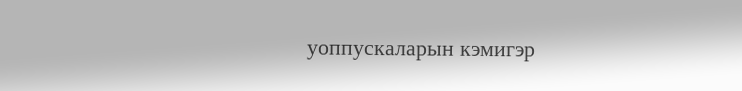уоппускаларын кэмигэр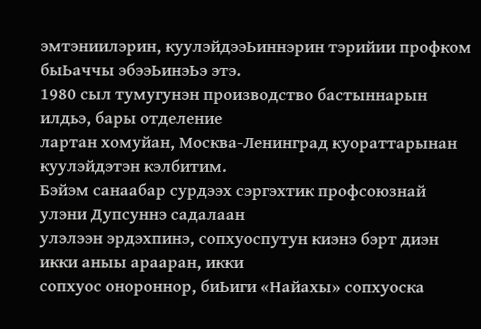эмтэниилэрин, куулэйдээЬиннэрин тэрийии профком быЬаччы эбээЬинэЬэ этэ.
1980 сыл тумугунэн производство бастыннарын илдьэ, бары отделение
лартан хомуйан, Москва-Ленинград куораттарынан куулэйдэтэн кэлбитим.
Бэйэм санаабар сурдээх сэргэхтик профсоюзнай улэни Дупсуннэ садалаан
улэлээн эрдэхпинэ, сопхуоспутун киэнэ бэрт диэн икки аныы арааран, икки
сопхуос онороннор, биЬиги «Найахы» сопхуоска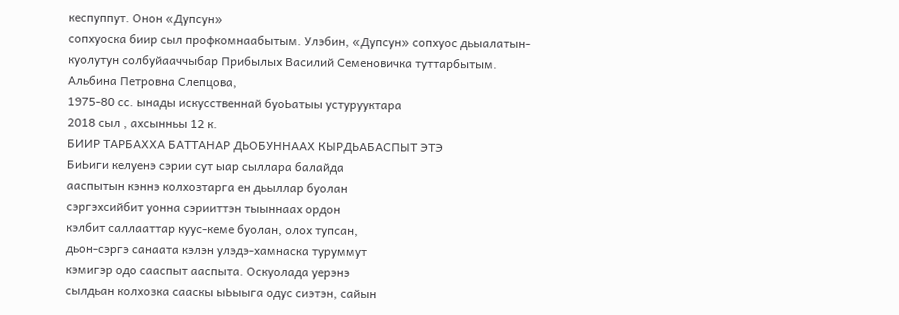кеспуппут. Онон «Дупсун»
сопхуоска биир сыл профкомнаабытым. Улэбин, «Дупсун» сопхуос дьыалатын-
куолутун солбуйааччыбар Прибылых Василий Семеновичка туттарбытым.
Альбина Петровна Слепцова,
1975-80 сс. ынады искусственнай буоЬатыы устурууктара
2018 сыл , ахсынньы 12 к.
БИИР ТАРБАХХА БАТТАНАР ДЬОБУННААХ КЫРДЬАБАСПЫТ ЭТЭ
БиЬиги келуенэ сэрии сут ыар сыллара балайда
ааспытын кэннэ колхозтарга ен дьыллар буолан
сэргэхсийбит уонна сэрииттэн тыыннаах ордон
кэлбит саллааттар куус-кеме буолан, олох тупсан,
дьон-сэргэ санаата кэлэн улэдэ-хамнаска туруммут
кэмигэр одо сааспыт ааспыта. Оскуолада уерэнэ
сылдьан колхозка сааскы ыЬыыга одус сиэтэн, сайын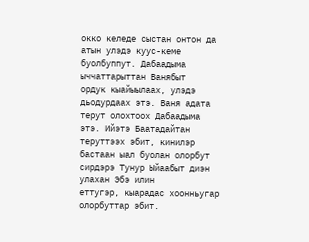окко келеде сыстан онтон да атын улэдэ куус-кеме
буолбуппут. Дабаадыма ыччаттарыттан Ванябыт
ордук кыайыылаах, улэдэ дьодурдаах этэ. Ваня адата
терут олохтоох Дабаадыма этэ. Ийэтэ Баатадайтан
теруттээх эбит, кинилэр бастаан ыал буолан олорбут
сирдэрэ Тунур Ыйаабыт диэн улахан Эбэ илин
еттугэр, кыарадас хоонньугар олорбуттар эбит.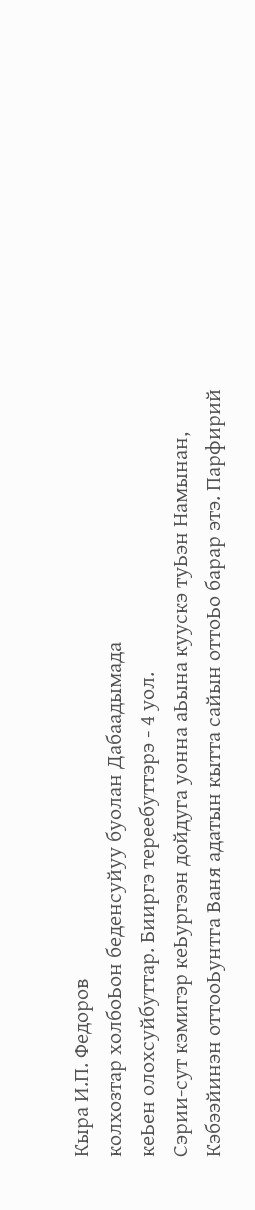Кыра И.П. Федоров
колхозтар холбоЬон беденсуйуу буолан Дабаадымада
кеЬен олохсуйбуттар. Бииргэ тереебуттэрэ - 4 уол.
Сэрии-сут кэмигэр кеЬургээн дойдуга уонна аЬына куускэ туЬэн Намынан,
Кэбээйинэн оттооЬунтга Ваня адатын кытта сайын оттоЬо барар этэ. Парфирий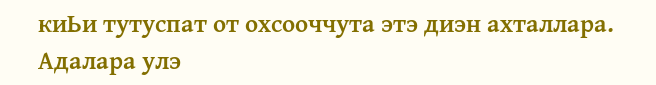киЬи тутуспат от охсооччута этэ диэн ахталлара. Адалара улэ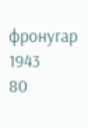фронугар 1943
80